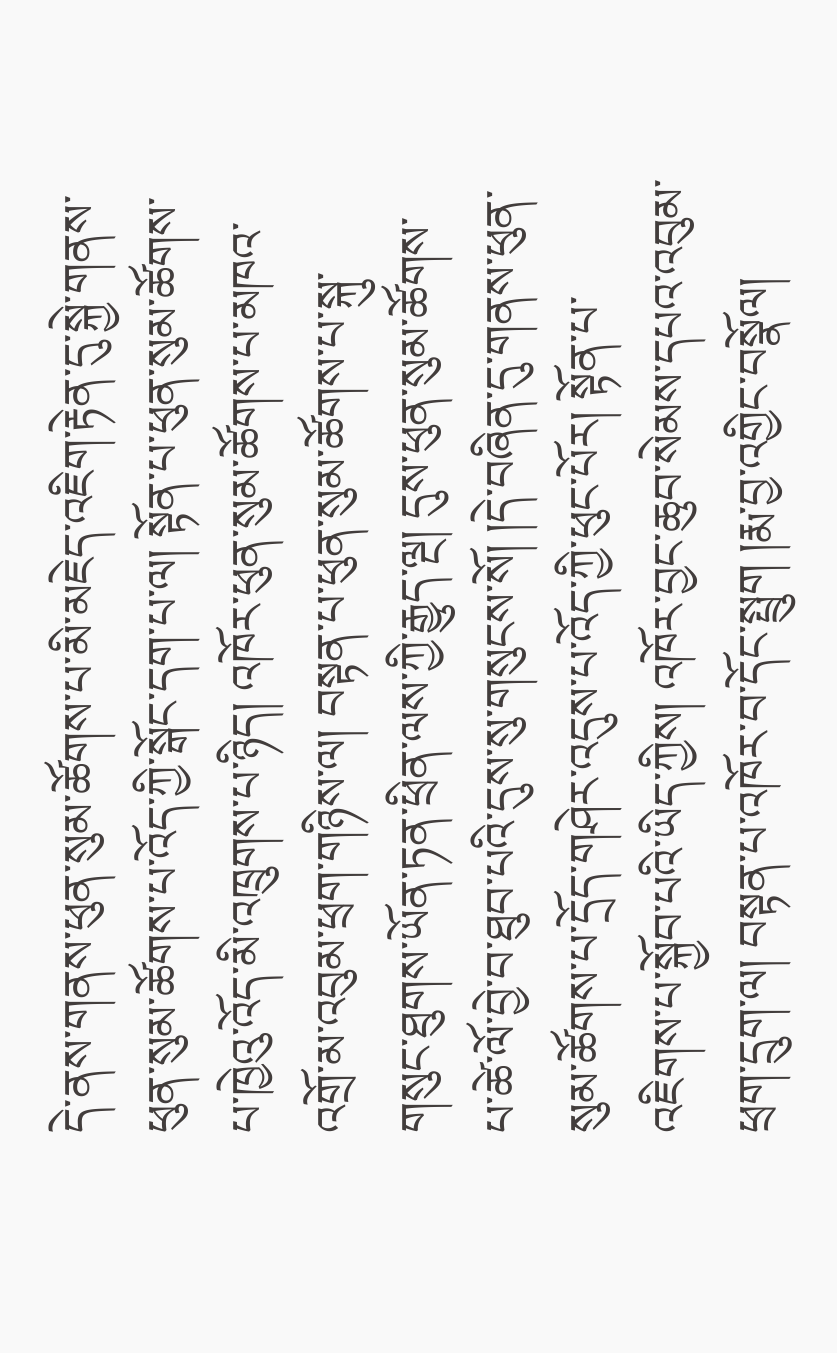དེ་ནས་གནས་ཕུན་སུམ་ཚོགས་པ་མི་མཇེད་འཇིག་རྟེན་དུ་སྐྱེ་གནས་ཕུན་སུམ་ཚོགས་པ་འོད་ཀྱི་སྒོང་དག་པ་ལ། སྟོན་པ་ཕུན་སུམ་ཚོགས་པ་ཁྱེའུ་འོད་མི་འཁྲུགས་པ་ཉིད། འཁོར་ཕུན་སུམ་ཚོགས་པ་མཁའ་འགྲོ་མ་འབུམ་ཕྲག་གཉིས་ལ། བསྟན་པ་ཕུན་སུམ་ཚོགས་པ་སྐུ་གསུང་ཐུགས་ཡོན་ཏན་ཕྲིན་ལས་ཀྱི་རྒྱུད་ལྔ། དུས་ཕུན་སུམ་ཚོགས་པ་ཚེ་ལོ་བྱེ་བ་ཐུབ་པའི་དུས་སུ་གསུངས་སོ། །དེ་བཞིན་དུ་གནས་ཕུན་སུམ་ཚོགས་པ་དྲོད་གཤེར་འདུས་པ་འོད་ཀྱི་ཕུང་པོར། སྟོན་པ་འཇིགས་པ་སྐྱོབ་པའི་ཡིད་ཀྱིས། འཁོར་བྱང་ཆུབ་སེམས་དཔའ་འབུམ་ཕྲག་དྲུག་ལ། བསྟན་པ་འཁོར་བ་དོང་སྤྲུག །རྨ་བྱ་འགྱིང་བསྣོལ།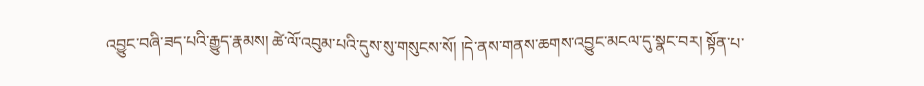འབྱུང་བཞི་ཟད་པའི་རྒྱུད་རྣམས། ཚེ་ལོ་འབུམ་པའི་དུས་སུ་གསུངས་སོ། །དེ་ནས་གནས་ཆགས་འབྱུང་མངལ་དུ་སྣང་བར། སྟོན་པ་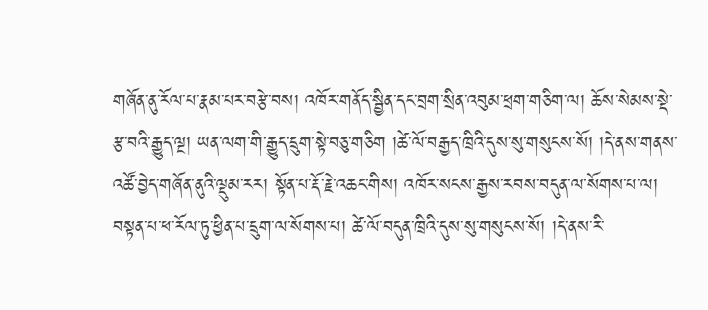གཞོན་ནུ་རོལ་པ་རྣམ་པར་བརྩེ་བས། འཁོར་གནོད་སྦྱིན་དང་བྲག་སྲིན་འབུམ་ཕྲག་གཅིག་ལ། ཆོས་སེམས་སྡེ་རྩ་བའི་རྒྱུད་ལྔ། ཡན་ལག་གི་རྒྱུད་དྲུག་སྟེ་བཅུ་གཅིག །ཚེ་ལོ་བརྒྱད་ཁྲིའི་དུས་སུ་གསུངས་སོ། །དེ་ནས་གནས་འཚོ་བྱེད་གཞོན་ནུའི་ལྡུམ་རར། སྟོན་པ་རྡོ་རྗེ་འཆང་གིས། འཁོར་སངས་རྒྱས་རབས་བདུན་ལ་སོགས་པ་ལ། བསྟན་པ་ཕ་རོལ་ཏུ་ཕྱིན་པ་དྲུག་ལ་སོགས་པ། ཚེ་ལོ་བདུན་ཁྲིའི་དུས་སུ་གསུངས་སོ། །དེ་ནས་རི་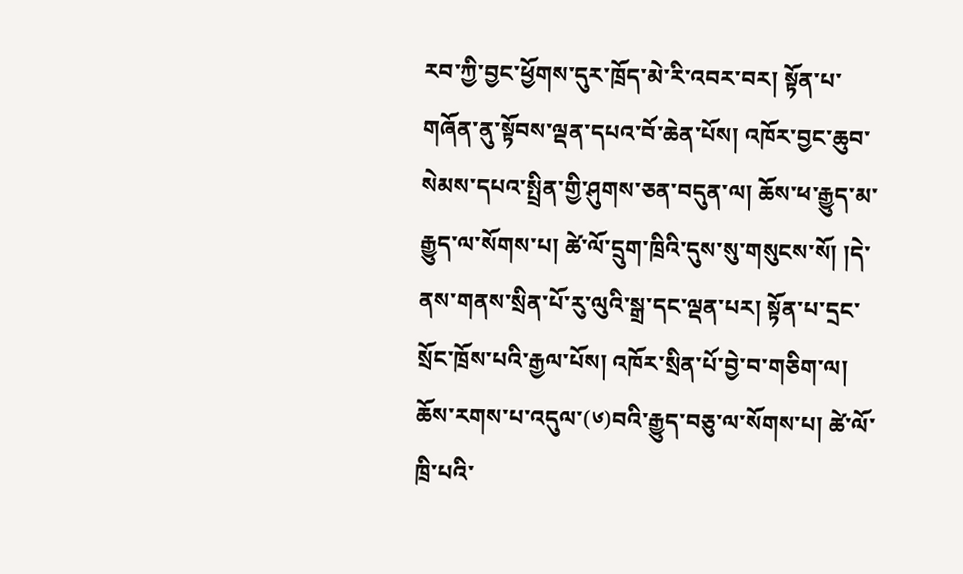རབ་ཀྱི་བྱང་ཕྱོགས་དུར་ཁྲོད་མེ་རི་འབར་བར། སྟོན་པ་གཞོན་ནུ་སྟོབས་ལྡན་དཔའ་བོ་ཆེན་པོས། འཁོར་བྱང་ཆུབ་སེམས་དཔའ་སྤྲིན་གྱི་ཤུགས་ཅན་བདུན་ལ། ཆོས་ཕ་རྒྱུད་མ་རྒྱུད་ལ་སོགས་པ། ཚེ་ལོ་དྲུག་ཁྲིའི་དུས་སུ་གསུངས་སོ། །དེ་ནས་གནས་སྲིན་པོ་རུ་ལུའི་སྒྲ་དང་ལྡན་པར། སྟོན་པ་དྲང་སྲོང་ཁྲོས་པའི་རྒྱལ་པོས། འཁོར་སྲིན་པོ་བྱེ་བ་གཅིག་ལ། ཆོས་རགས་པ་འདུལ་(༦)བའི་རྒྱུད་བཅུ་ལ་སོགས་པ། ཚེ་ལོ་ཁྲི་པའི་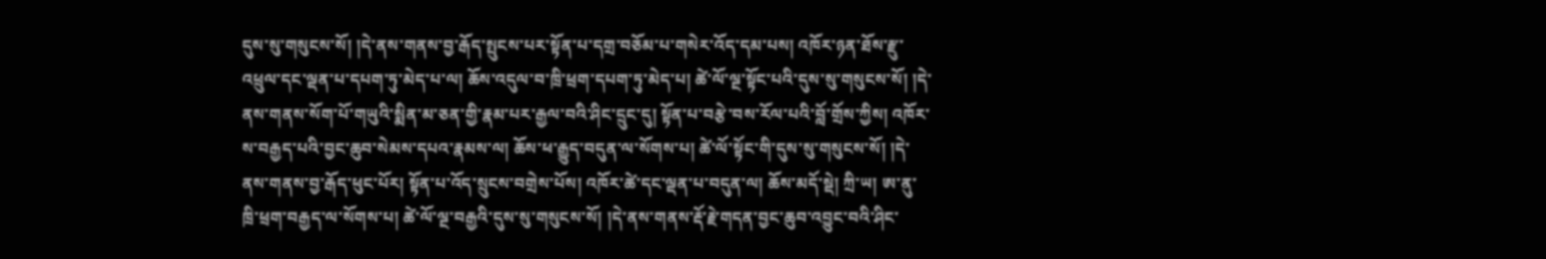དུས་སུ་གསུངས་སོ། །དེ་ནས་གནས་བྱ་རྒོད་སྤུངས་པར་སྟོན་པ་དགྲ་བཅོམ་པ་གསེར་འོད་དམ་པས། འཁོར་ཉན་ཐོས་རྫུ་འཕྲུལ་དང་ལྡན་པ་དཔག་ཏུ་མེད་པ་ལ། ཆོས་འདུལ་བ་ཁྲི་ཕྲག་དཔག་ཏུ་མེད་པ། ཚེ་ལོ་ལྔ་སྟོང་པའི་དུས་སུ་གསུངས་སོ། །དེ་ནས་གནས་སོག་པོ་གཡུའི་སྨིན་མ་ཅན་གྱི་རྣམ་པར་རྒྱལ་བའི་ཤིང་དྲུང་དུ། སྟོན་པ་བརྩེ་བས་རོལ་པའི་བློ་གྲོས་ཀྱིས། འཁོར་ས་བརྒྱད་པའི་བྱང་ཆུབ་སེམས་དཔའ་རྣམས་ལ། ཆོས་ཕ་རྒྱུད་བདུན་ལ་སོགས་པ། ཚེ་ལོ་སྟོང་གི་དུས་སུ་གསུངས་སོ། །དེ་ནས་གནས་བྱ་རྒོད་ཕུང་པོར། སྟོན་པ་འོད་སྲུངས་བགྲེས་པོས། འཁོར་ཚེ་དང་ལྡན་པ་བདུན་ལ། ཆོས་མདོ་སྡེ། ཀྲི་ཡ། ཨ་ནུ་ཁྲི་ཕྲག་བརྒྱད་ལ་སོགས་པ། ཚེ་ལོ་ལྔ་བརྒྱའི་དུས་སུ་གསུངས་སོ། །དེ་ནས་གནས་རྡོ་རྗེ་གདན་བྱང་ཆུབ་འབྱུང་བའི་ཤིང་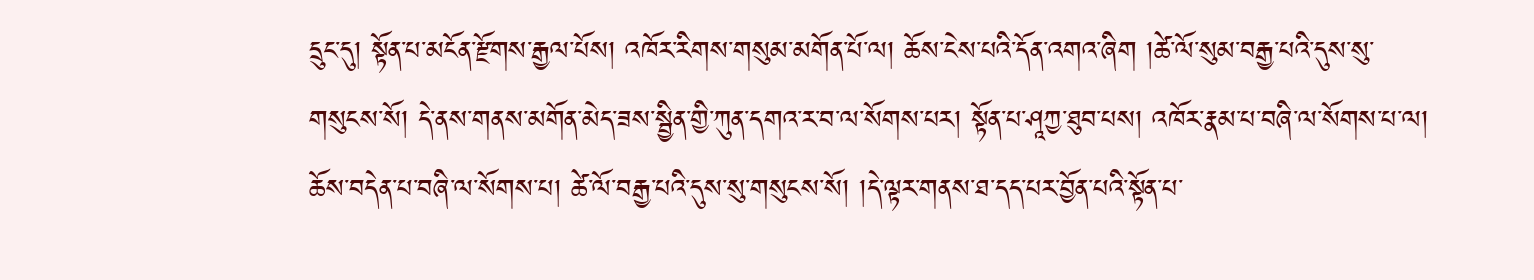དྲུང་དུ། སྟོན་པ་མངོན་རྫོགས་རྒྱལ་པོས། འཁོར་རིགས་གསུམ་མགོན་པོ་ལ། ཆོས་ངེས་པའི་དོན་འགའ་ཞིག །ཚེ་ལོ་སུམ་བརྒྱ་པའི་དུས་སུ་གསུངས་སོ། དེ་ནས་གནས་མགོན་མེད་ཟས་སྦྱིན་གྱི་ཀུན་དགའ་ར་བ་ལ་སོགས་པར། སྟོན་པ་ཤཱཀྱ་ཐུབ་པས། འཁོར་རྣམ་པ་བཞི་ལ་སོགས་པ་ལ། ཆོས་བདེན་པ་བཞི་ལ་སོགས་པ། ཚེ་ལོ་བརྒྱ་པའི་དུས་སུ་གསུངས་སོ། །དེ་ལྟར་གནས་ཐ་དད་པར་བྱོན་པའི་སྟོན་པ་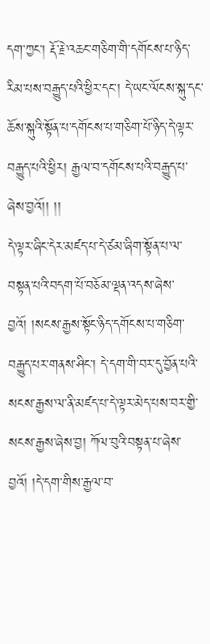དག་ཀྱང་། རྡོ་རྗེ་འཆང་གཅིག་གི་དགོངས་པ་ཉིད་རིམ་པས་བརྒྱུད་པའི་ཕྱིར་དང་། དེ་ཡང་ལོངས་སྐུ་དང་ཆོས་སྐུའི་སྟོན་པ་དགོངས་པ་གཅིག་པོ་ཉིད་དེ་ལྟར་བརྒྱུད་པའི་ཕྱིར། རྒྱལ་བ་དགོངས་པའི་བརྒྱུད་པ་ཞེས་བྱའོ།། །།
དེ་ལྟར་ཞིང་དེར་མཛད་པ་དེ་ཙམ་ཞིག་སྟོན་པ་ལ་བསྟན་པའི་བདག་པོ་བཅོམ་ལྡན་འདས་ཞེས་བྱའོ། །སངས་རྒྱས་སྟོང་ཉིད་དགོངས་པ་གཅིག་བརྒྱུད་པར་གནས་ཤིང་། དེ་དག་གི་བར་དུ་བྱོན་པའི་སངས་རྒྱས་ལ་ནི་མཛད་པ་དེ་ལྟར་མེད་པས་བར་གྱི་སངས་རྒྱས་ཞེས་བྱ། ཀོལ་བུའི་བསྟན་པ་ཞེས་བྱའོ། །དེ་དག་གིས་རྒྱལ་བ་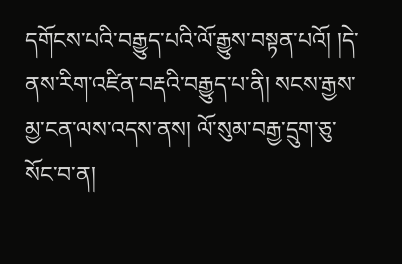དགོངས་པའི་བརྒྱུད་པའི་ལོ་རྒྱུས་བསྟན་པའོ། །དེ་ནས་རིག་འཛིན་བརྡའི་བརྒྱུད་པ་ནི། སངས་རྒྱས་མྱ་ངན་ལས་འདས་ནས། ལོ་སུམ་བརྒྱ་དྲུག་ཅུ་སོང་བ་ན།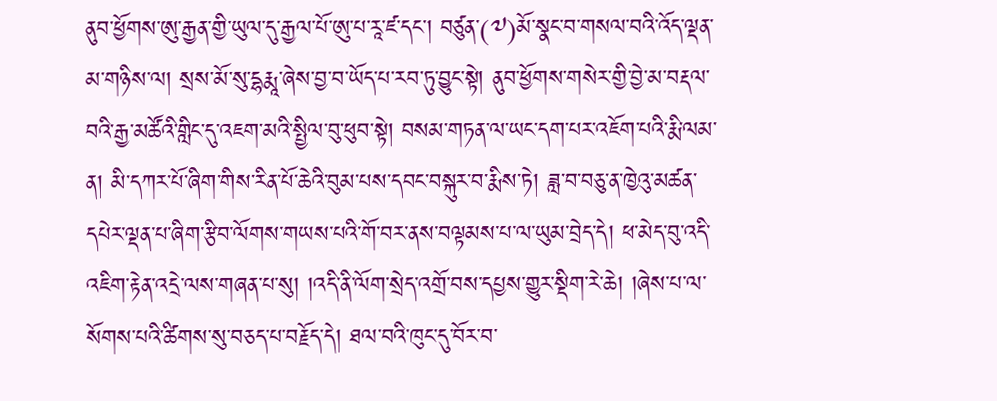ནུབ་ཕྱོགས་ཨུ་རྒྱན་གྱི་ཡུལ་དུ་རྒྱལ་པོ་ཨུ་པ་རཱ་ཛ་དང་། བཙུན་(༧)མོ་སྣང་བ་གསལ་བའི་འོད་ལྡན་མ་གཉིས་ལ། སྲས་མོ་སུ་དྷརྨཱ་ཞེས་བྱ་བ་ཡོད་པ་རབ་ཏུ་བྱུང་སྟེ། ནུབ་ཕྱོགས་གསེར་གྱི་བྱེ་མ་བརྡལ་བའི་རྒྱ་མཚོའི་གླིང་དུ་འཇག་མའི་སྤྱིལ་བུ་ཕུབ་སྟེ། བསམ་གཏན་ལ་ཡང་དག་པར་འཇོག་པའི་རྨི་ལམ་ན། མི་དཀར་པོ་ཞིག་གིས་རིན་པོ་ཆེའི་བུམ་པས་དབང་བསྐུར་བ་རྨིས་ཏེ། ཟླ་བ་བཅུ་ན་ཁྱེའུ་མཚན་དཔེར་ལྡན་པ་ཞིག་རྩིབ་ལོགས་གཡས་པའི་གོ་བར་ནས་བལྟམས་པ་ལ་ཡུམ་བྲེད་དེ། ཕ་མེད་བུ་འདི་འཇིག་རྟེན་འདྲེ་ལས་གཞན་པ་སུ། །འདི་ནི་ལོག་སྲེད་འགྲོ་བས་དཔྱས་གྱུར་སྡིག་རེ་ཆེ། །ཞེས་པ་ལ་སོགས་པའི་ཚིགས་སུ་བཅད་པ་བརྗོད་དེ། ཐལ་བའི་ཁུང་དུ་བོར་བ་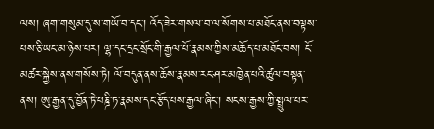ལས། ཞག་གསུམ་དུ་ས་གཡོ་བ་དང་། འོད་ཟེར་གསལ་བ་ལ་སོགས་པ་མཐོང་ནས་བལྟས་པས་ཅི་ཡང་མ་ཉེས་པར། ལྷ་དང་དྲང་སྲོང་གི་རྒྱལ་པོ་རྣམས་ཀྱིས་མཆོད་པ་མཐོང་བས། ངོ་མཚར་སྐྱེས་ནས་གསོས་ཏེ། ལོ་བདུན་ནས་ཆོས་རྣམས་རང་ཤར་མཁྱེན་པའི་ཚུལ་བསྟན་ནས། ཨུ་རྒྱན་དུ་བྱོན་ཏེ་པཎྜི་ཏ་རྣམས་དང་རྩོད་པས་རྒྱལ་ཞིང་། སངས་རྒྱས་ཀྱི་སྤྲུལ་པར་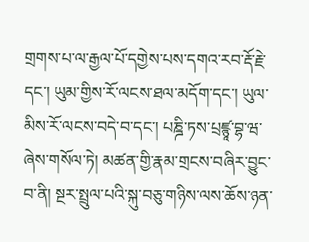གྲགས་པ་ལ་རྒྱལ་པོ་དགྱེས་པས་དགའ་རབ་རྡོ་རྗེ་དང་། ཡུམ་གྱིས་རོ་ལངས་ཐལ་མདོག་དང་། ཡུལ་མིས་རོ་ལངས་བདེ་བ་དང་། པཎྜི་ཏས་པྲཛྙཱ་བྷ་ཝ་ཞེས་གསོལ་ཏེ། མཚན་གྱི་རྣམ་གྲངས་བཞིར་བྱུང་བ་ནི། སྔར་སྤྲུལ་པའི་སྐུ་བཅུ་གཉིས་ལས་ཆོས་ཉན་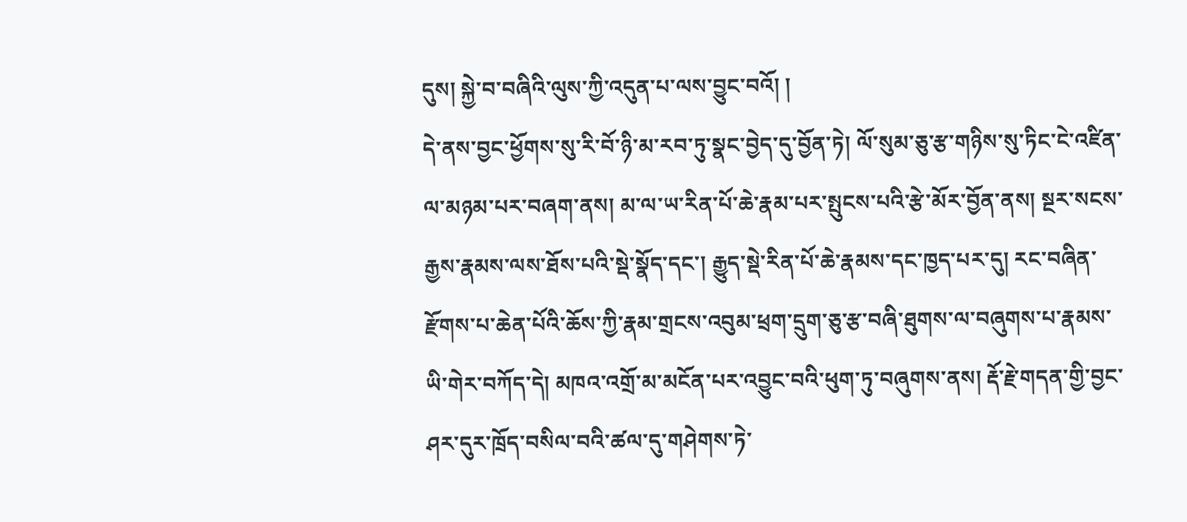དུས། སྐྱེ་བ་བཞིའི་ལུས་ཀྱི་འདུན་པ་ལས་བྱུང་བའོ། །
དེ་ནས་བྱང་ཕྱོགས་སུ་རི་བོ་ཉི་མ་རབ་ཏུ་སྣང་བྱེད་དུ་བྱོན་ཏེ། ལོ་སུམ་ཅུ་རྩ་གཉིས་སུ་ཏིང་ངེ་འཛིན་ལ་མཉམ་པར་བཞག་ནས། མ་ལ་ཡ་རིན་པོ་ཆེ་རྣམ་པར་སྤུངས་པའི་རྩེ་མོར་བྱོན་ནས། སྔར་སངས་རྒྱས་རྣམས་ལས་ཐོས་པའི་སྡེ་སྣོད་དང་། རྒྱུད་སྡེ་རིན་པོ་ཆེ་རྣམས་དང་ཁྱད་པར་དུ། རང་བཞིན་རྫོགས་པ་ཆེན་པོའི་ཆོས་ཀྱི་རྣམ་གྲངས་འབུམ་ཕྲག་དྲུག་ཅུ་རྩ་བཞི་ཐུགས་ལ་བཞུགས་པ་རྣམས་ཡི་གེར་བཀོད་དེ། མཁའ་འགྲོ་མ་མངོན་པར་འབྱུང་བའི་ཕུག་ཏུ་བཞུགས་ནས། རྡོ་རྗེ་གདན་གྱི་བྱང་ཤར་དུར་ཁྲོད་བསིལ་བའི་ཚལ་དུ་གཤེགས་ཏེ་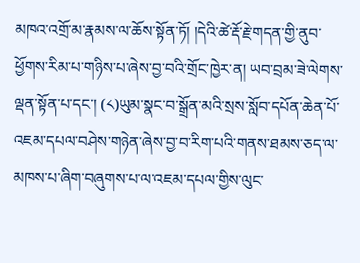མཁའ་འགྲོ་མ་རྣམས་ལ་ཆོས་སྟོན་ཏོ། །དེའི་ཚེ་རྡོ་རྗེ་གདན་གྱི་ནུབ་ཕྱོགས་རིམ་པ་གཉིས་པ་ཞེས་བྱ་བའི་གྲོང་ཁྱེར་ན། ཡབ་བྲམ་ཟེ་ལེགས་ལྡན་སྟོན་པ་དང་། (༨)ཡུམ་སྣང་བ་སྒྲོན་མའི་སྲས་སློབ་དཔོན་ཆེན་པོ་འཇམ་དཔལ་བཤེས་གཉེན་ཞེས་བྱ་བ་རིག་པའི་གནས་ཐམས་ཅད་ལ་མཁས་པ་ཞིག་བཞུགས་པ་ལ་འཇམ་དཔལ་གྱིས་ལུང་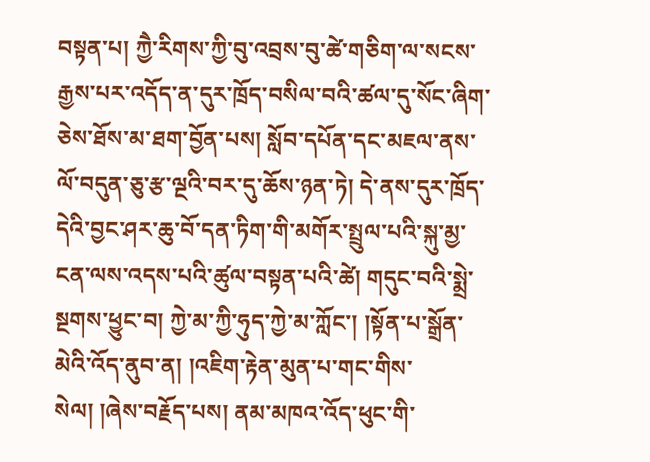བསྟན་པ། ཀྱཻ་རིགས་ཀྱི་བུ་འབྲས་བུ་ཚེ་གཅིག་ལ་སངས་རྒྱས་པར་འདོད་ན་དུར་ཁྲོད་བསིལ་བའི་ཚལ་དུ་སོང་ཞིག་ཅེས་ཐོས་མ་ཐག་བྱོན་པས། སློབ་དཔོན་དང་མཇལ་ནས་ལོ་བདུན་ཅུ་རྩ་ལྔའི་བར་དུ་ཆོས་ཉན་ཏེ། དེ་ནས་དུར་ཁྲོད་དེའི་བྱང་ཤར་ཆུ་བོ་དན་ཏིག་གི་མགོར་སྤྲུལ་པའི་སྐུ་མྱ་ངན་ལས་འདས་པའི་ཚུལ་བསྟན་པའི་ཚེ། གདུང་བའི་སྨྲེ་སྔགས་ཕྱུང་བ། ཀྱེ་མ་ཀྱི་ཧུད་ཀྱེ་མ་ཀློང་། །སྟོན་པ་སྒྲོན་མེའི་འོད་ནུབ་ན། །འཇིག་རྟེན་མུན་པ་གང་གིས་སེལ། །ཞེས་བརྗོད་པས། ནམ་མཁའ་འོད་ཕུང་གི་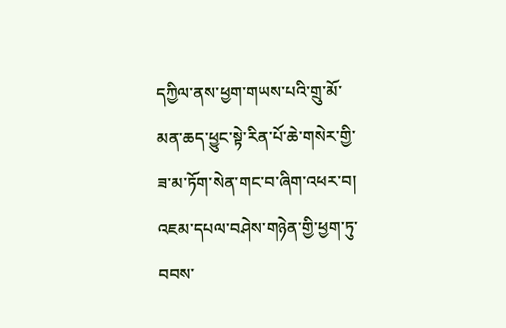དཀྱིལ་ནས་ཕྱག་གཡས་པའི་གྲུ་མོ་མན་ཆད་ཕྱུང་སྟེ་རིན་པོ་ཆེ་གསེར་གྱི་ཟ་མ་ཏོག་སེན་གང་བ་ཞིག་འཕར་བ། འཇམ་དཔལ་བཤེས་གཉེན་གྱི་ཕྱག་ཏུ་བབས་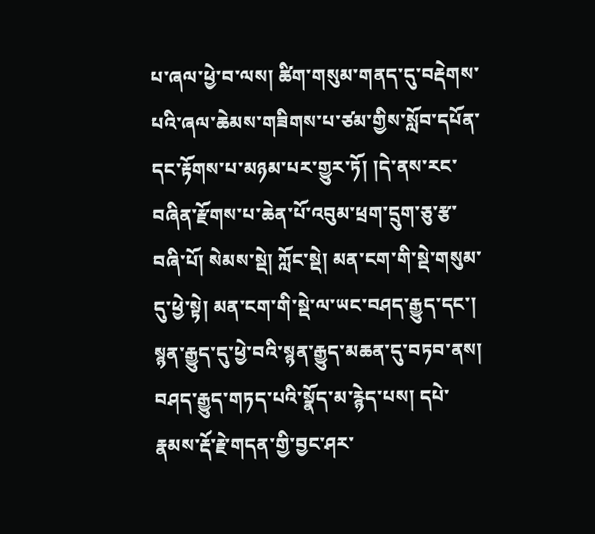པ་ཞལ་ཕྱེ་བ་ལས། ཚིག་གསུམ་གནད་དུ་བརྡེགས་པའི་ཞལ་ཆེམས་གཟིགས་པ་ཙམ་གྱིས་སློབ་དཔོན་དང་རྟོགས་པ་མཉམ་པར་གྱུར་ཏོ། །དེ་ནས་རང་བཞིན་རྫོགས་པ་ཆེན་པོ་འབུམ་ཕྲག་དྲུག་ཅུ་རྩ་བཞི་པོ། སེམས་སྡེ། ཀློང་སྡེ། མན་ངག་གི་སྡེ་གསུམ་དུ་ཕྱེ་སྟེ། མན་ངག་གི་སྡེ་ལ་ཡང་བཤད་རྒྱུད་དང་། སྙན་རྒྱུད་དུ་ཕྱེ་བའི་སྙན་རྒྱུད་མཆན་དུ་བཏབ་ནས། བཤད་རྒྱུད་གཏད་པའི་སྣོད་མ་རྙེད་པས། དཔེ་རྣམས་རྡོ་རྗེ་གདན་གྱི་བྱང་ཤར་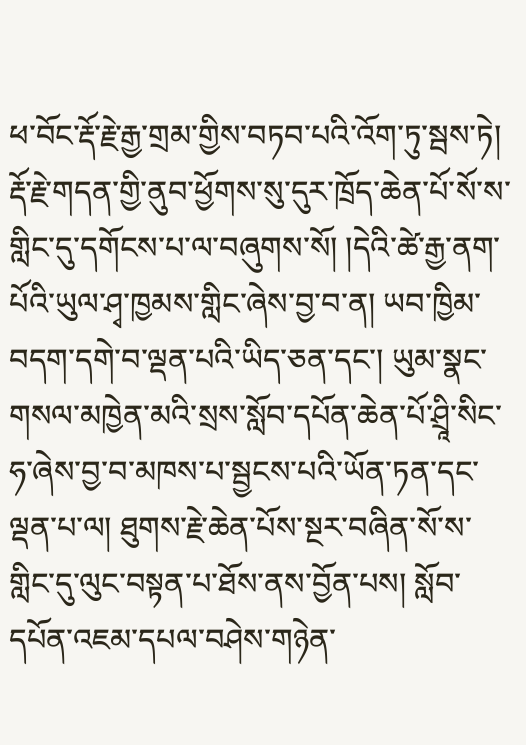ཕ་བོང་རྡོ་རྗེ་རྒྱ་གྲམ་གྱིས་བཏབ་པའི་འོག་ཏུ་སྦས་ཏེ། རྡོ་རྗེ་གདན་གྱི་ནུབ་ཕྱོགས་སུ་དུར་ཁྲོད་ཆེན་པོ་སོ་ས་གླིང་དུ་དགོངས་པ་ལ་བཞུགས་སོ། །དེའི་ཚེ་རྒྱ་ནག་པོའི་ཡུལ་ཤྭ་ཁྱམས་གླིང་ཞེས་བྱ་བ་ན། ཡབ་ཁྱིམ་བདག་དགེ་བ་ལྡན་པའི་ཡིད་ཅན་དང་། ཡུམ་སྣང་གསལ་མཁྱེན་མའི་སྲས་སློབ་དཔོན་ཆེན་པོ་ཤྲཱི་སིང་ཧ་ཞེས་བྱ་བ་མཁས་པ་སྦྱངས་པའི་ཡོན་ཏན་དང་ལྡན་པ་ལ། ཐུགས་རྗེ་ཆེན་པོས་སྔར་བཞིན་སོ་ས་གླིང་དུ་ལུང་བསྟན་པ་ཐོས་ནས་བྱོན་པས། སློབ་དཔོན་འཇམ་དཔལ་བཤེས་གཉེན་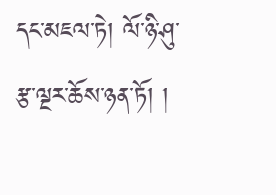དང་མཇལ་ཏེ། ལོ་ཉི་ཤུ་རྩ་ལྔར་ཆོས་ཉན་ཏོ། །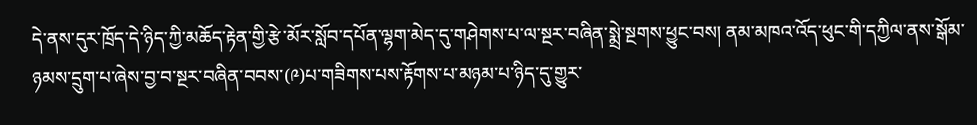དེ་ནས་དུར་ཁྲོད་དེ་ཉིད་ཀྱི་མཆོད་རྟེན་གྱི་རྩེ་མོར་སློབ་དཔོན་ལྷག་མེད་དུ་གཤེགས་པ་ལ་སྔར་བཞིན་སྨྲེ་སྔགས་ཕྱུང་བས། ནམ་མཁའ་འོད་ཕུང་གི་དཀྱིལ་ནས་སྒོམ་ཉམས་དྲུག་པ་ཞེས་བྱ་བ་སྔར་བཞིན་བབས་(༩)པ་གཟིགས་པས་རྟོགས་པ་མཉམ་པ་ཉིད་དུ་གྱུར་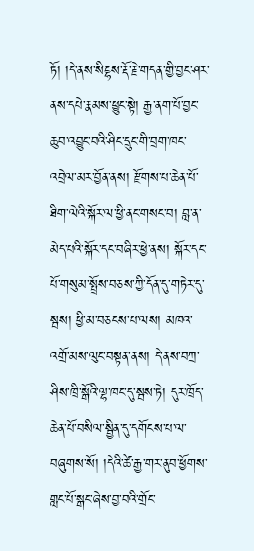ཏོ། །དེ་ནས་སིངྷས་རྡོ་རྗེ་གདན་གྱི་བྱང་ཤར་ནས་དཔེ་རྣམས་ཕྱུང་སྟེ། རྒྱ་ནག་པོ་བྱང་ཆུབ་འབྱུང་བའི་ཤིང་དྲུང་གི་བྲག་ཁང་འབྲེལ་མར་བྱོན་ནས། རྫོགས་པ་ཆེན་པོ་ཐིག་ལེའི་སྐོར་ལ་ཕྱི་ནང་གསང་བ། བླ་ན་མེད་པའི་སྐོར་དང་བཞིར་ཕྱེ་ནས། སྐོར་དང་པོ་གསུམ་སྤྲོས་བཅས་ཀྱི་དོན་དུ་གཏེར་དུ་སྦས། ཕྱི་མ་བཅངས་པ་ལས། མཁའ་འགྲོ་མས་ལུང་བསྟན་ནས། དེ་ནས་བཀྲ་ཤིས་ཁྲི་སྒོའི་ལྷ་ཁང་དུ་སྦས་ཏེ། དུར་ཁྲོད་ཆེན་པོ་བསིལ་སྦྱིན་དུ་དགོངས་པ་ལ་བཞུགས་སོ། །དེའི་ཚེ་རྒྱ་གར་ནུབ་ཕྱོགས་གླང་པོ་སྒང་ཞེས་བྱ་བའི་གྲོང་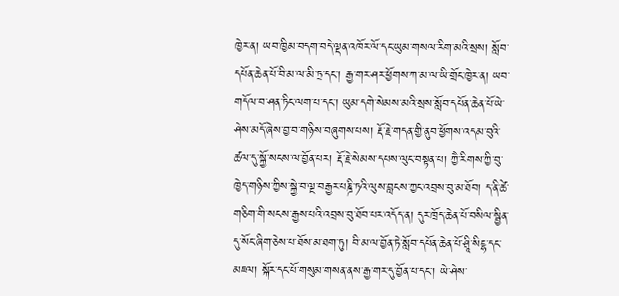ཁྱེར་ན། ཡབ་ཁྱིམ་བདག་བདེ་ལྡན་འཁོར་ལོ་དང་ཡུམ་གསལ་རིག་མའི་སྲས། སློབ་དཔོན་ཆེན་པོ་བི་མ་ལ་མི་ཏྲ་དང་། རྒྱ་གར་ཤར་ཕྱོགས་ཀ་མ་ལ་ཡི་གྲོང་ཁྱེར་ན། ཡབ་གདོལ་བ་ཤན་ཏིང་ལག་པ་དང་། ཡུམ་དགེ་སེམས་མའི་སྲས་སློབ་དཔོན་ཆེན་པོ་ཡེ་ཤེས་མདོ་ཞེས་བྱ་བ་གཉིས་བཞུགས་པས། རྡོ་རྗེ་གདན་གྱི་ནུབ་ཕྱོགས་འདམ་བུའི་ཚལ་དུ་སྐྱོ་སངས་ལ་བྱོན་པར། རྡོ་རྗེ་སེམས་དཔས་ལུང་བསྟན་པ། ཀྱཻ་རིགས་ཀྱི་བུ་ཁྱེད་གཉིས་ཀྱིས་སྐྱེ་བ་ལྔ་བརྒྱར་པཎྜི་ཏའི་ལུས་བླངས་ཀྱང་འབྲས་བུ་མ་ཐོབ། ད་ནི་ཚེ་གཅིག་གི་སངས་རྒྱས་པའི་འབྲས་བུ་ཐོབ་པར་འདོད་ན། དུར་ཁྲོད་ཆེན་པོ་བསིལ་སྦྱིན་དུ་སོང་ཞིག་ཅེས་པ་ཐོས་མ་ཐག་ཏུ། བི་མ་ལ་བྱོན་ཏེ་སློབ་དཔོན་ཆེན་པོ་ཤྲཱི་སིངྷ་དང་མཇལ། སྐོར་དང་པོ་གསུམ་གསན་ནས་རྒྱ་གར་དུ་བྱོན་པ་དང་། ཡེ་ཤེས་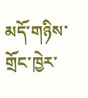མདོ་གཉིས་གྲོང་ཁྱེར་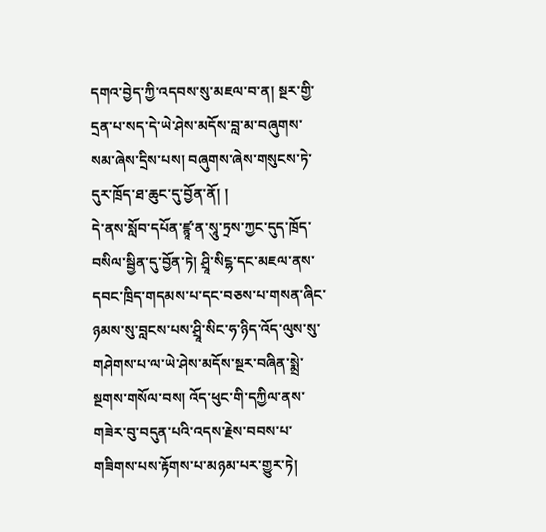དགའ་བྱེད་ཀྱི་འདབས་སུ་མཇལ་བ་ན། སྔར་གྱི་དྲན་པ་སད་དེ་ཡེ་ཤེས་མདོས་བླ་མ་བཞུགས་སམ་ཞེས་དྲིས་པས། བཞུགས་ཞེས་གསུངས་ཏེ་དུར་ཁྲོད་ཐ་ཆུང་དུ་བྱོན་ནོ། །
དེ་ནས་སློབ་དཔོན་ཛྙཱ་ན་སཱུ་ཏྲས་ཀྱང་དུད་ཁྲོད་བསིལ་སྦྱིན་དུ་བྱོན་ཏེ། ཤྲཱི་སིངྷ་དང་མཇལ་ནས་དབང་ཁྲིད་གདམས་པ་དང་བཅས་པ་གསན་ཞིང་ཉམས་སུ་བླངས་པས་ཤྲཱི་སིང་ཧ་ཉིད་འོད་ལུས་སུ་གཤེགས་པ་ལ་ཡེ་ཤེས་མདོས་སྔར་བཞིན་སྨྲེ་སྔགས་གསོལ་བས། འོད་ཕུང་གི་དཀྱིལ་ནས་གཟེར་བུ་བདུན་པའི་འདས་རྗེས་བབས་པ་གཟིགས་པས་རྟོགས་པ་མཉམ་པར་གྱུར་ཏེ།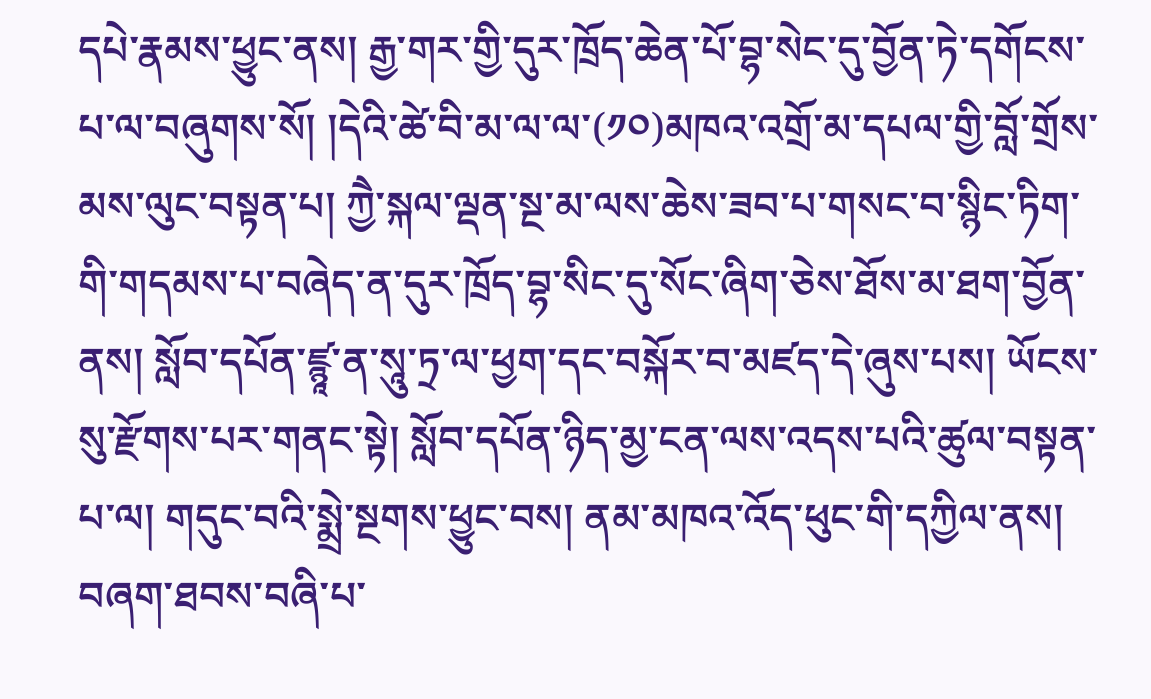དཔེ་རྣམས་ཕྱུང་ནས། རྒྱ་གར་གྱི་དུར་ཁྲོད་ཆེན་པོ་བྷ་སེང་དུ་བྱོན་ཏེ་དགོངས་པ་ལ་བཞུགས་སོ། །དེའི་ཚེ་བི་མ་ལ་ལ་(༡༠)མཁའ་འགྲོ་མ་དཔལ་གྱི་བློ་གྲོས་མས་ལུང་བསྟན་པ། ཀྱཻ་སྐལ་ལྡན་སྔ་མ་ལས་ཆེས་ཟབ་པ་གསང་བ་སྙིང་ཏིག་གི་གདམས་པ་བཞེད་ན་དུར་ཁྲོད་བྷ་སིང་དུ་སོང་ཞིག་ཅེས་ཐོས་མ་ཐག་བྱོན་ནས། སློབ་དཔོན་ཛྙཱ་ན་སཱུ་ཏྲ་ལ་ཕྱག་དང་བསྐོར་བ་མཛད་དེ་ཞུས་པས། ཡོངས་སུ་རྫོགས་པར་གནང་སྟེ། སློབ་དཔོན་ཉིད་མྱ་ངན་ལས་འདས་པའི་ཚུལ་བསྟན་པ་ལ། གདུང་བའི་སྨྲེ་སྔགས་ཕྱུང་བས། ནམ་མཁའ་འོད་ཕུང་གི་དཀྱིལ་ནས། བཞག་ཐབས་བཞི་པ་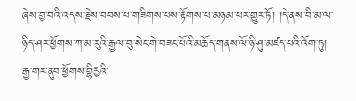ཞེས་བྱ་བའི་འདས་རྗེས་བབས་པ་གཟིགས་པས་རྟོགས་པ་མཉམ་པར་གྱུར་ཏོ། །དེ་ནས་བི་མ་ལ་ཉིད་ཤར་ཕྱོགས་ཀ་མ་རུའི་རྒྱལ་བུ་སེང་གེ་བཟང་པོའི་མཆོད་གནས་ལོ་ཉི་ཤུ་མཛད་པའི་འོག་ཏུ། རྒྱ་གར་ནུབ་ཕྱོགས་བྷིརྱའི་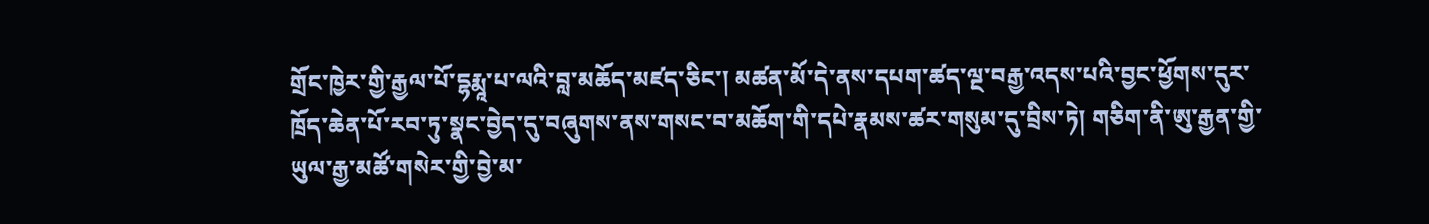གྲོང་ཁྱེར་གྱི་རྒྱལ་པོ་དྷརྨཱ་པ་ལའི་བླ་མཆོད་མཛད་ཅིང་། མཚན་མོ་དེ་ནས་དཔག་ཚད་ལྔ་བརྒྱ་འདས་པའི་བྱང་ཕྱོགས་དུར་ཁྲོད་ཆེན་པོ་རབ་ཏུ་སྣང་བྱེད་དུ་བཞུགས་ནས་གསང་བ་མཆོག་གི་དཔེ་རྣམས་ཚར་གསུམ་དུ་བྲིས་ཏེ། གཅིག་ནི་ཨུ་རྒྱན་གྱི་ཡུལ་རྒྱ་མཚོ་གསེར་གྱི་བྱེ་མ་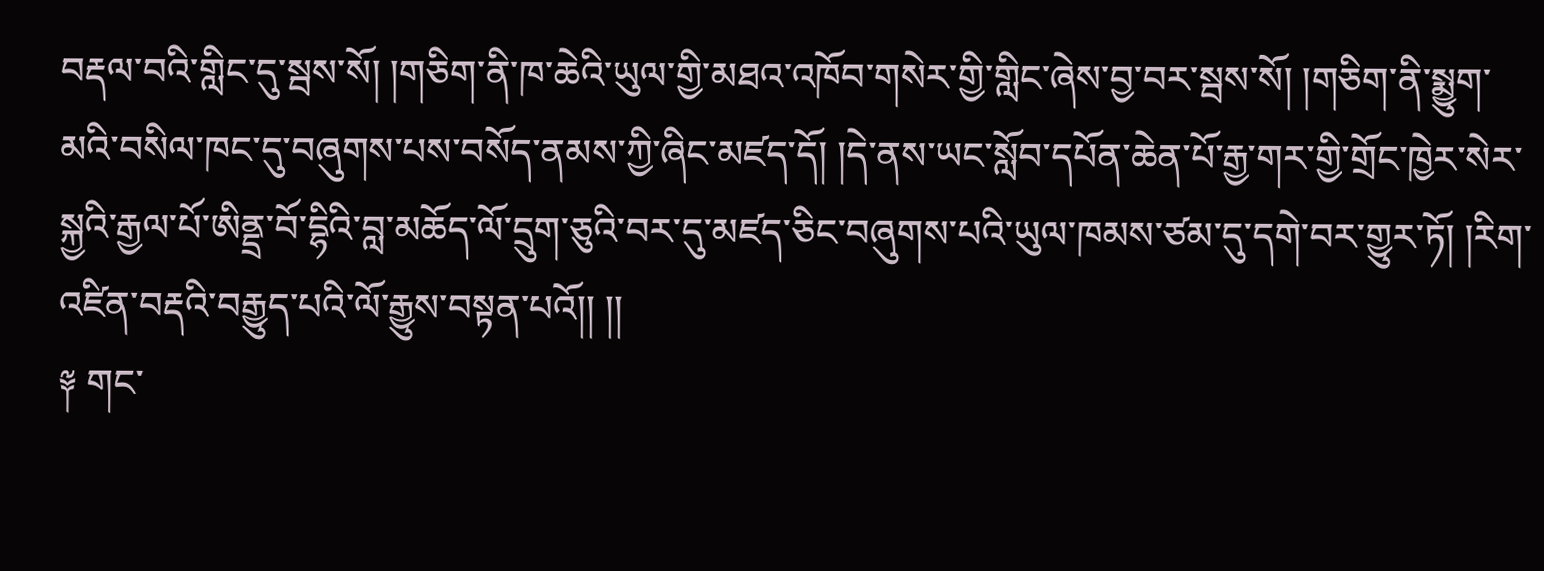བརྡལ་བའི་གླིང་དུ་སྦས་སོ། །གཅིག་ནི་ཁ་ཆེའི་ཡུལ་གྱི་མཐའ་འཁོབ་གསེར་གྱི་གླིང་ཞེས་བྱ་བར་སྦས་སོ། །གཅིག་ནི་སྨྱུག་མའི་བསིལ་ཁང་དུ་བཞུགས་པས་བསོད་ནམས་ཀྱི་ཞིང་མཛད་དོ། །དེ་ནས་ཡང་སློབ་དཔོན་ཆེན་པོ་རྒྱ་གར་གྱི་གྲོང་ཁྱེར་སེར་སྐྱའི་རྒྱལ་པོ་ཨིནྡྲ་བོ་དྷིའི་བླ་མཆོད་ལོ་དྲུག་ཅུའི་བར་དུ་མཛད་ཅིང་བཞུགས་པའི་ཡུལ་ཁམས་ཙམ་དུ་དགེ་བར་གྱུར་ཏོ། །རིག་འཛིན་བརྡའི་བརྒྱུད་པའི་ལོ་རྒྱུས་བསྟན་པའོ།། །།
༈ གང་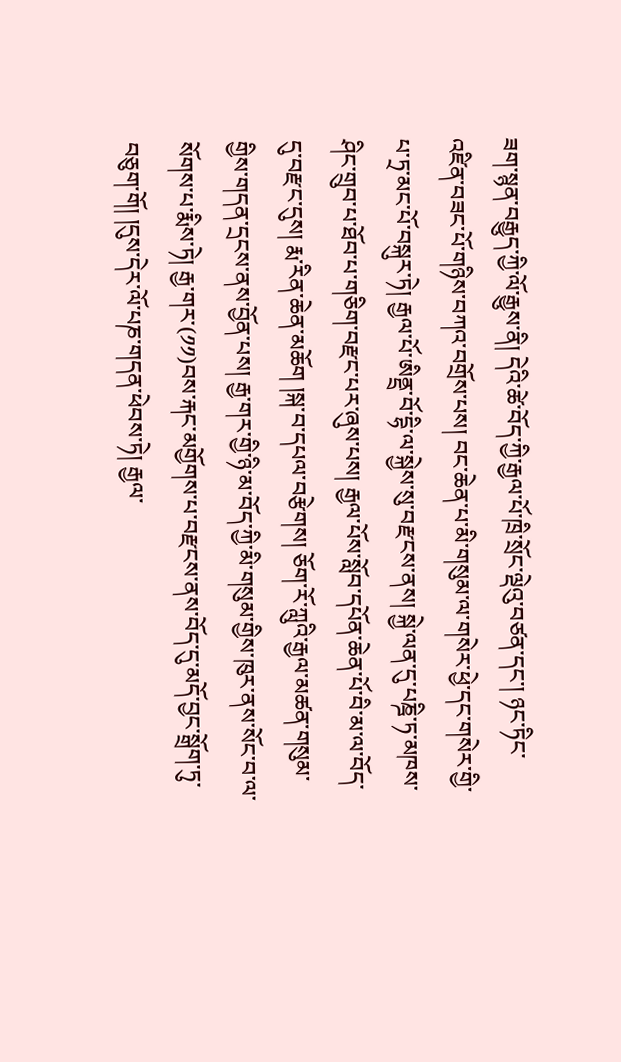ཟག་སྙན་བརྒྱུད་ཀྱི་ལོ་རྒྱུས་ནི། དེའི་ཚེ་བོད་ཀྱི་རྒྱལ་པོ་ཁྲི་སྲོང་ལྡེའུ་བཙན་དང་། ཉང་ཏིང་འཛིན་བཟང་པོ་གཉིས་བཀའ་བགྲོས་པས། བང་ཆེན་པ་མི་གསུམ་ལ་གསེར་ཕྱེ་དང་གསེར་གྱི་པ་ཏྲ་མང་པོ་བསྐུར་ཏེ། རྒྱལ་པོ་ཨིནྡྲ་བོ་དྷི་ལ་སྐྱེས་སུ་བརྫངས་ནས། སྐྱེ་ལན་དུ་པཎྜི་ཏ་མཁས་ཤིང་གྲུབ་པ་ཐོབ་པ་གཅིག་བརྫང་པར་ཞུས་པས། རྒྱལ་པོས་སློབ་དཔོན་ཆེན་པོ་བི་མ་ལ་བོད་དུ་བརྫང་དུས། རྨ་རིན་ཆེན་མཆོག །སྐ་བ་དཔལ་བརྩེགས། ཅོག་རོ་ཀླུའི་རྒྱལ་མཚན་གསུམ་གྱིས་གདན་དྲངས་ནས་བྱོན་པས། རྒྱ་གར་གྱི་ཉི་མ་བོད་ཀྱི་མི་གསུམ་གྱིས་ཁུར་ནས་སོང་བ་ལ་སོགས་པ་རྨིས་ཏེ། རྒྱ་གར་(༡༡)བས་རྐང་མགྱོགས་པ་བརྫངས་ནས་བོད་དུ་མདོ་བྱང་སྒྲོག་ཏུ་བཅུག་གོ། །དུས་དེར་ལོ་པཎ་གདན་ཕེབས་ཏེ། རྒྱལ་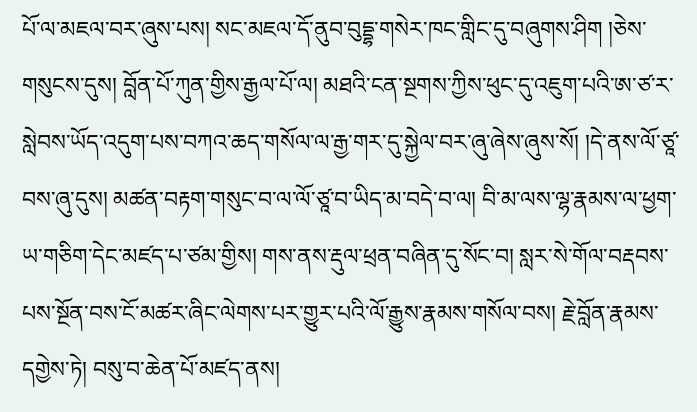པོ་ལ་མཇལ་བར་ཞུས་པས། སང་མཇལ་དོ་ནུབ་བུདྡྷ་གསེར་ཁང་གླིང་དུ་བཞུགས་ཤིག །ཅེས་གསུངས་དུས། བློན་པོ་ཀུན་གྱིས་རྒྱལ་པོ་ལ། མཐའི་ངན་སྔགས་ཀྱིས་ཕུང་དུ་འཇུག་པའི་ཨ་ཙ་ར་སླེབས་ཡོད་འདུག་པས་བཀའ་ཆད་གསོལ་ལ་རྒྱ་གར་དུ་སྐྱེལ་བར་ཞུ་ཞེས་ཞུས་སོ། །དེ་ནས་ལོ་ཙཱ་བས་ཞུ་དུས། མཚན་བརྟག་གསུང་བ་ལ་ལོ་ཙཱ་བ་ཡིད་མ་བདེ་བ་ལ། བི་མ་ལས་ལྷ་རྣམས་ལ་ཕྱག་ཡ་གཅིག་དེང་མཛད་པ་ཙམ་གྱིས། གས་ནས་རྡུལ་ཕྲན་བཞིན་དུ་སོང་བ། སླར་སེ་གོལ་བརྡབས་པས་སྔོན་བས་ངོ་མཚར་ཞིང་ལེགས་པར་གྱུར་པའི་ལོ་རྒྱུས་རྣམས་གསོལ་བས། རྗེ་བློན་རྣམས་དགྱེས་ཏེ། བསུ་བ་ཆེན་པོ་མཛད་ནས།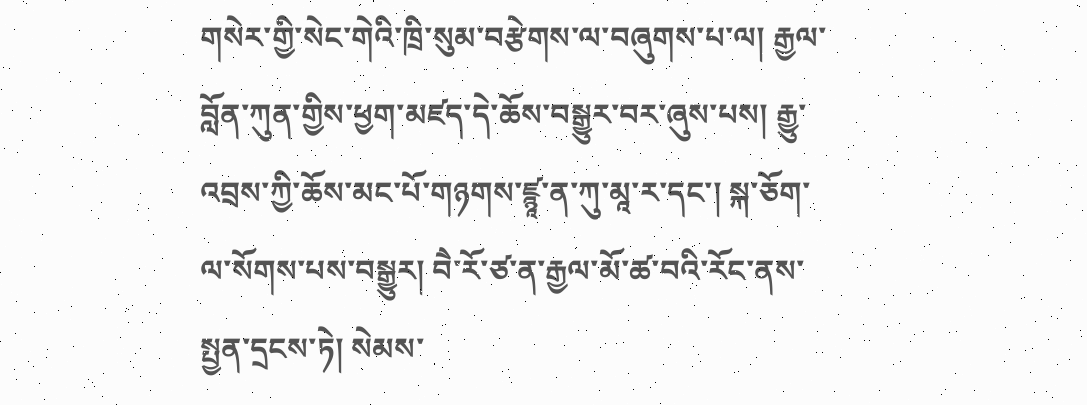གསེར་གྱི་སེང་གེའི་ཁྲི་སུམ་བརྩེགས་ལ་བཞུགས་པ་ལ། རྒྱལ་བློན་ཀུན་གྱིས་ཕྱག་མཛད་དེ་ཆོས་བསྒྱུར་བར་ཞུས་པས། རྒྱུ་འབྲས་ཀྱི་ཆོས་མང་པོ་གཉགས་ཛྙཱ་ན་ཀུ་མཱ་ར་དང་། སྐ་ཅོག་ལ་སོགས་པས་བསྒྱུར། བཻ་རོ་ཙ་ན་རྒྱལ་མོ་ཚ་བའི་རོང་ནས་སྤྱན་དྲངས་ཏེ། སེམས་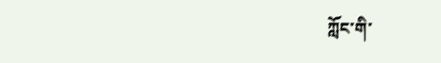ཀློང་གི་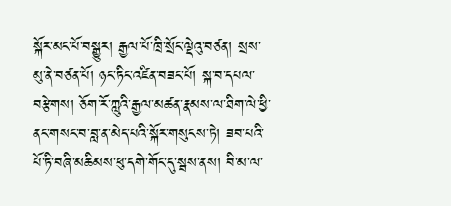སྐོར་མང་པོ་བསྒྱུར། རྒྱལ་པོ་ཁྲི་སྲོང་ལྡེའུ་བཙན། སྲས་མུ་ནེ་བཙན་པོ། ཉང་ཏིང་འཛིན་བཟང་པོ། སྐ་བ་དཔལ་བརྩེགས། ཅོག་རོ་ཀླུའི་རྒྱལ་མཚན་རྣམས་ལ་ཐིག་ལེ་ཕྱི་ནང་གསང་བ་བླ་ན་མེད་པའི་སྐོར་གསུངས་ཏེ། ཟབ་པའི་པོ་ཏི་བཞི་མཆིམས་ཕུ་དགེ་གོང་དུ་སྦས་ནས། བི་མ་ལ་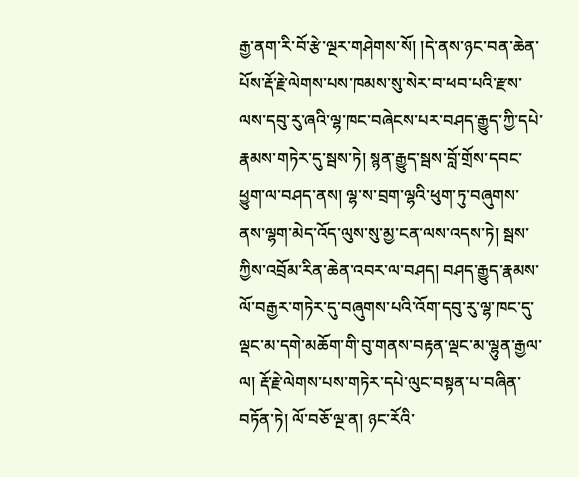རྒྱ་ནག་རི་བོ་རྩེ་ལྔར་གཤེགས་སོ། །དེ་ནས་ཉང་བན་ཆེན་པོས་རྡོ་རྗེ་ལེགས་པས་ཁམས་སུ་སེར་བ་ཕབ་པའི་རྫས་ལས་དབུ་རུ་ཞའི་ལྷ་ཁང་བཞེངས་པར་བཤད་རྒྱུད་ཀྱི་དཔེ་རྣམས་གཏེར་དུ་སྦས་ཏེ། སྙན་རྒྱུད་སྦས་བློ་གྲོས་དབང་ཕྱུག་ལ་བཤད་ནས། ལྷ་ས་བྲག་ལྷའི་ཕུག་ཏུ་བཞུགས་ནས་ལྷག་མེད་འོད་ལུས་སུ་མྱ་ངན་ལས་འདས་ཏེ། སྦས་ཀྱིས་འབྲོམ་རིན་ཆེན་འབར་ལ་བཤད། བཤད་རྒྱུད་རྣམས་ལོ་བརྒྱར་གཏེར་དུ་བཞུགས་པའི་འོག་དབུ་རུ་ལྷ་ཁང་དུ་ལྡང་མ་དགེ་མཆོག་གི་བུ་གནས་བརྟན་ལྡང་མ་ལྷུན་རྒྱལ་ལ། རྡོ་རྗེ་ལེགས་པས་གཏེར་དཔེ་ལུང་བསྟན་པ་བཞིན་བཏོན་ཏེ། ལོ་བཅོ་ལྔ་ན། ཉང་རོའི་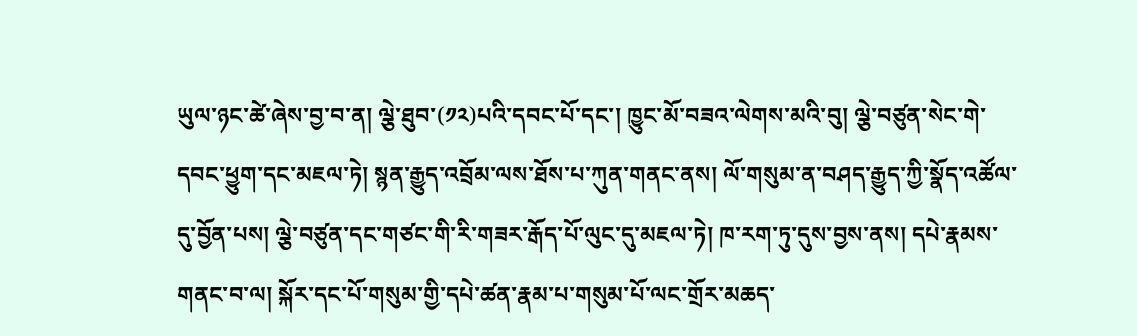ཡུལ་ཉང་ཚེ་ཞེས་བྱ་བ་ན། ལྕེ་ཐུབ་(༡༢)པའི་དབང་པོ་དང་། ཁྱུང་མོ་བཟའ་ལེགས་མའི་བུ། ལྕེ་བཙུན་སེང་གེ་དབང་ཕྱུག་དང་མཇལ་ཏེ། སྙན་རྒྱུད་འབྲོམ་ལས་ཐོས་པ་ཀུན་གནང་ནས། ལོ་གསུམ་ན་བཤད་རྒྱུད་ཀྱི་སྣོད་འཚོལ་དུ་བྱོན་པས། ལྕེ་བཙུན་དང་གཙང་གི་རི་གཟར་རྒོད་པོ་ལུང་དུ་མཇལ་ཏེ། ཁ་རག་ཏུ་དུས་བྱས་ནས། དཔེ་རྣམས་གནང་བ་ལ། སྐོར་དང་པོ་གསུམ་གྱི་དཔེ་ཚན་རྣམ་པ་གསུམ་པོ་ལང་གྲོར་མཆད་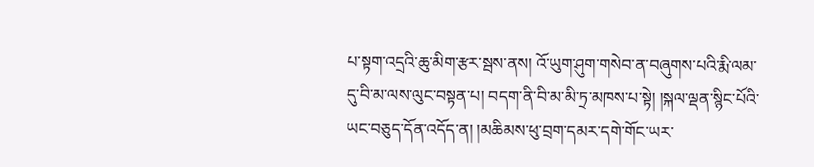པ་སྟག་འདྲའི་ཆུ་མིག་རྩར་སྦས་ནས། འོ་ཡུག་ཤུག་གསེབ་ན་བཞུགས་པའི་རྨི་ལམ་དུ་བི་མ་ལས་ལུང་བསྟན་པ། བདག་ནི་བི་མ་མི་ཏྲ་མཁས་པ་སྟེ། །སྐལ་ལྡན་སྙིང་པོའི་ཡང་བཅུད་དོན་འདོད་ན། །མཆིམས་ཕུ་བྲག་དམར་དགེ་གོང་ཡར་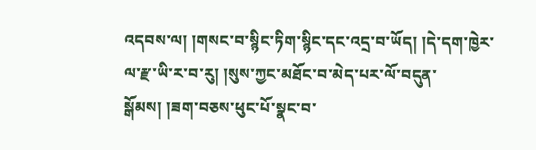འདབས་ལ། །གསང་བ་སྙིང་ཏིག་སྙིང་དང་འདྲ་བ་ཡོད། །དེ་དག་ཁྱེར་ལ་རྫ་ཡི་ར་བ་རུ། །སུས་ཀྱང་མཐོང་བ་མེད་པར་ལོ་བདུན་སྒོམས། །ཟག་བཅས་ཕུང་པོ་སྣང་བ་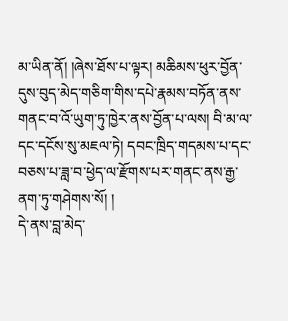མ་ཡིན་ནོ། །ཞེས་ཐོས་པ་ལྟར། མཆིམས་ཕུར་བྱོན་དུས་བུད་མེད་གཅིག་གིས་དཔེ་རྣམས་བཏོན་ནས་གནང་བ་འོ་ཡུག་ཏུ་ཁྱེར་ནས་བྱོན་པ་ལས། བི་མ་ལ་དང་དངོས་སུ་མཇལ་ཏེ། དབང་ཁྲིད་གདམས་པ་དང་བཅས་པ་ཟླ་བ་ཕྱེད་ལ་རྫོགས་པར་གནང་ནས་རྒྱ་ནག་ཏུ་གཤེགས་སོ། །
དེ་ནས་བླ་མེད་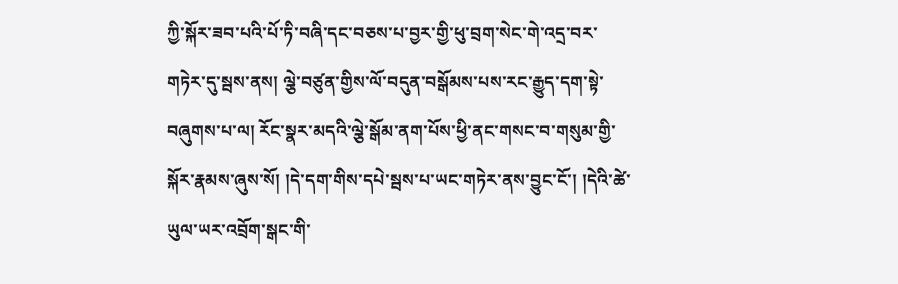ཀྱི་སྐོར་ཟབ་པའི་པོ་ཏི་བཞི་དང་བཅས་པ་བྱར་གྱི་ཕུ་བྲག་སེང་གེ་འདྲ་བར་གཏེར་དུ་སྦས་ནས། ལྕེ་བཙུན་གྱིས་ལོ་བདུན་བསྒོམས་པས་རང་རྒྱུད་དག་སྟེ་བཞུགས་པ་ལ། རོང་སྣར་མདའི་ལྕེ་སྒོམ་ནག་པོས་ཕྱི་ནང་གསང་བ་གསུམ་གྱི་སྐོར་རྣམས་ཞུས་སོ། །དེ་དག་གིས་དཔེ་སྦས་པ་ཡང་གཏེར་ནས་བྱུང་ངོ་། །དེའི་ཚེ་ཡུལ་ཡར་འབྲོག་སྒང་གི་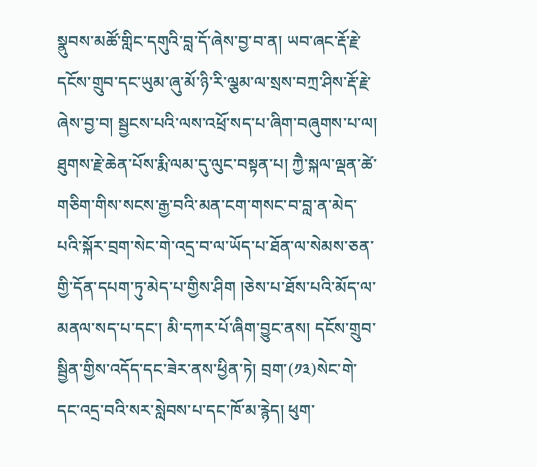སྣུབས་མཚོ་གླིང་དགུའི་བླ་དོ་ཞེས་བྱ་བ་ན། ཡབ་ཞང་རྡོ་རྗེ་དངོས་གྲུབ་དང་ཡུམ་ཞུ་མོ་ཉི་རི་ལྕམ་ལ་སྲས་བཀྲ་ཤིས་རྡོ་རྗེ་ཞེས་བྱ་བ། སྦྱངས་པའི་ལས་འཕྲོ་སད་པ་ཞིག་བཞུགས་པ་ལ། ཐུགས་རྗེ་ཆེན་པོས་རྨི་ལམ་དུ་ལུང་བསྟན་པ། ཀྱཻ་སྐལ་ལྡན་ཚེ་གཅིག་གིས་སངས་རྒྱ་བའི་མན་ངག་གསང་བ་བླ་ན་མེད་པའི་སྐོར་བྲག་སེང་གེ་འདྲ་བ་ལ་ཡོད་པ་ཐོན་ལ་སེམས་ཅན་གྱི་དོན་དཔག་ཏུ་མེད་པ་གྱིས་ཤིག །ཅེས་པ་ཐོས་པའི་མོད་ལ་མནལ་སད་པ་དང་། མི་དཀར་པོ་ཞིག་བྱུང་ནས། དངོས་གྲུབ་སྦྱིན་གྱིས་འདོད་དང་ཟེར་ནས་ཕྱིན་ཏེ། བྲག་(༡༣)སེང་གེ་དང་འདྲ་བའི་སར་སླེབས་པ་དང་ཁོ་མ་རྙེད། ཕུག་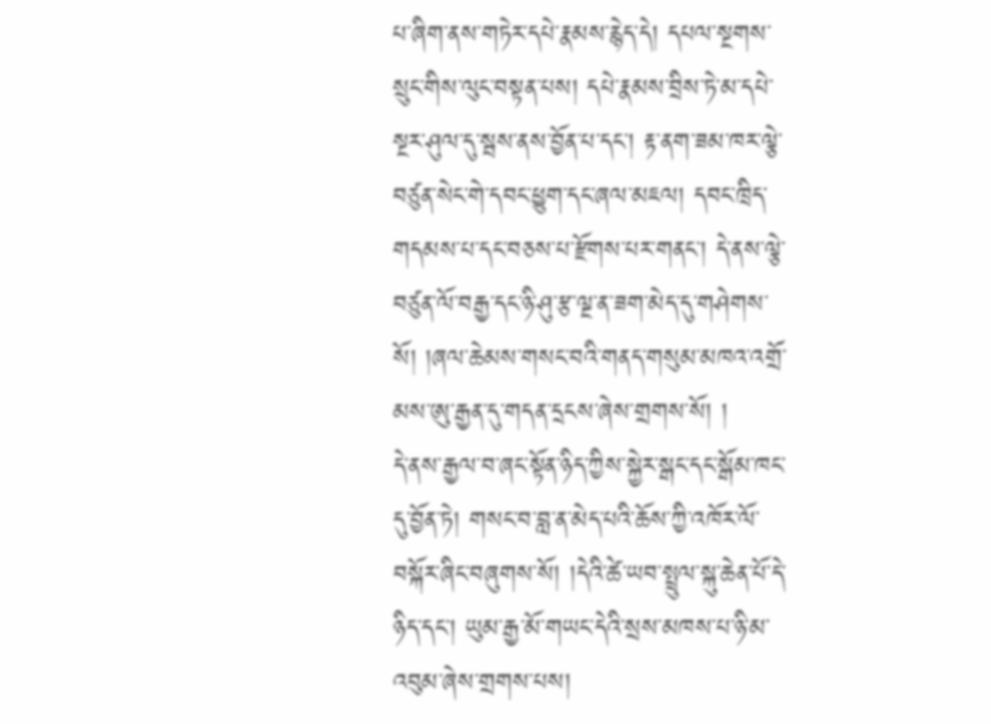པ་ཞིག་ནས་གཏེར་དཔེ་རྣམས་རྙེད་དེ། དཔལ་སྔགས་སྲུང་གིས་ལུང་བསྟན་པས། དཔེ་རྣམས་བྲིས་ཏེ་མ་དཔེ་སྔར་ཤུལ་དུ་སྦས་ནས་བྱོན་པ་དང་། རྟ་ནག་ཟམ་ཁར་ལྕེ་བཙུན་སེང་གེ་དབང་ཕྱུག་དང་ཞལ་མཇལ། དབང་ཁྲིད་གདམས་པ་དང་བཅས་པ་རྫོགས་པར་གནང་། དེ་ནས་ལྕེ་བཙུན་ལོ་བརྒྱ་དང་ཉི་ཤུ་རྩ་ལྔ་ན་ཟག་མེད་དུ་གཤེགས་སོ། །ཞལ་ཆེམས་གསང་བའི་གནད་གསུམ་མཁའ་འགྲོ་མས་ཨུ་རྒྱན་དུ་གདན་དྲངས་ཞེས་གྲགས་སོ། །
དེ་ནས་རྒྱལ་བ་ཞང་སྟོན་ཉིད་ཀྱིས་སྐྱེར་སྒང་དང་སྒོམ་ཁང་དུ་བྱོན་ཏེ། གསང་བ་བླ་ན་མེད་པའི་ཆོས་ཀྱི་འཁོར་ལོ་བསྐོར་ཞིང་བཞུགས་སོ། །དེའི་ཚེ་ཡབ་སྤྲུལ་སྐུ་ཆེན་པོ་དེ་ཉིད་དང་། ཡུམ་རྒྱ་མོ་གཡང་དེའི་སྲས་མཁས་པ་ཉི་མ་འབུམ་ཞེས་གྲགས་པས།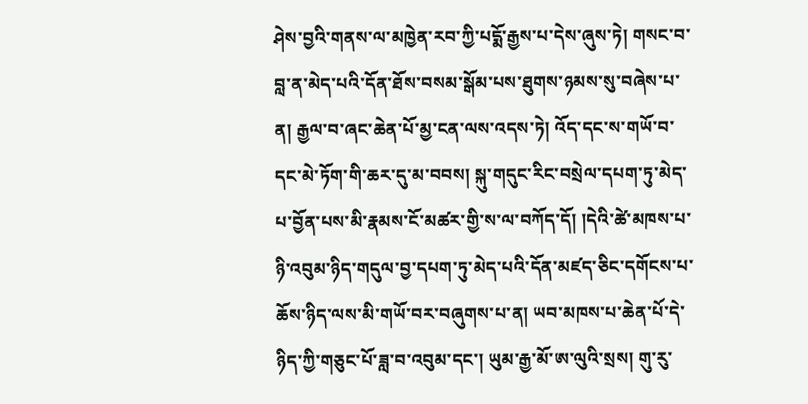ཤེས་བྱའི་གནས་ལ་མཁྱེན་རབ་ཀྱི་པདྨོ་རྒྱས་པ་དེས་ཞུས་ཏེ། གསང་བ་བླ་ན་མེད་པའི་དོན་ཐོས་བསམ་སྒོམ་པས་ཐུགས་ཉམས་སུ་བཞེས་པ་ན། རྒྱལ་བ་ཞང་ཆེན་པོ་མྱ་ངན་ལས་འདས་ཏེ། འོད་དང་ས་གཡོ་བ་དང་མེ་ཏོག་གི་ཆར་དུ་མ་བབས། སྐུ་གདུང་རིང་བསྲེལ་དཔག་ཏུ་མེད་པ་བྱོན་པས་མི་རྣམས་ངོ་མཚར་གྱི་ས་ལ་བཀོད་དོ། །དེའི་ཚེ་མཁས་པ་ཉི་འབུམ་ཉིད་གདུལ་བྱ་དཔག་ཏུ་མེད་པའི་དོན་མཛད་ཅིང་དགོངས་པ་ཆོས་ཉིད་ལས་མི་གཡོ་བར་བཞུགས་པ་ན། ཡབ་མཁས་པ་ཆེན་པོ་དེ་ཉིད་ཀྱི་གཅུང་པོ་ཟླ་བ་འབུམ་དང་། ཡུམ་རྒྱ་མོ་ཨ་ལུའི་སྲས། གུ་རུ་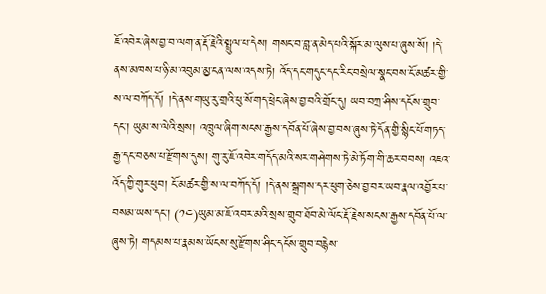ཇོ་འབེར་ཞེས་བྱ་བ་ལག་ན་རྡོ་རྗེའི་སྤྲུལ་པ་དེས། གསང་བ་བླ་ན་མེད་པའི་སྐོར་མ་ལུས་པ་ཞུས་སོ། །དེ་ནས་མཁས་པ་ཉི་མ་འབུམ་མྱ་ངན་ལས་འདས་ཏེ། འོད་དང་གདུང་དང་རིང་བསྲེལ་སྣང་བས་ངོ་མཚར་གྱི་ས་ལ་བཀོད་དོ། །དེ་ནས་གཡུ་རུ་གྲའི་ཕུ་སོ་གད་ཕྲེང་ཞེས་བྱ་བའི་གྲོང་དུ། ཡབ་བཀྲ་ཤིས་དངོས་གྲུབ་དང་། ཡུམ་ས་ལེའི་སྲས། འཁྲུལ་ཞིག་སངས་རྒྱས་དབོན་པོ་ཞེས་བྱ་བས་ཞུས་ཏེ་དོན་གྱི་སྙིང་པོ་གཏད་རྒྱ་དང་བཅས་པ་རྫོགས་དུས། གུ་རུ་ཇོ་འབེར་གདོད་མའི་སར་གཤེགས་ཏེ་མེ་ཏོག་གི་ཆར་བབས། འཇའ་འོད་ཀྱི་གུར་ཕུབ། ངོ་མཚར་གྱི་ས་ལ་བཀོད་དོ། །དེ་ནས་སྒྲགས་དར་ཕུག་ཅེས་བྱ་བར་ཡབ་རྣལ་འབྱོར་པ་བསམ་ཡས་དང་། (༡༤)ཡུམ་མ་ཇོ་འབར་མའི་སྲས་གྲུབ་ཐོབ་མེ་ལོང་རྡོ་རྗེས་སངས་རྒྱས་དབོན་པོ་ལ་ཞུས་ཏེ། གདམས་པ་རྣམས་ཡོངས་སུ་རྫོགས་ཤིང་དངོས་གྲུབ་བརྙེས་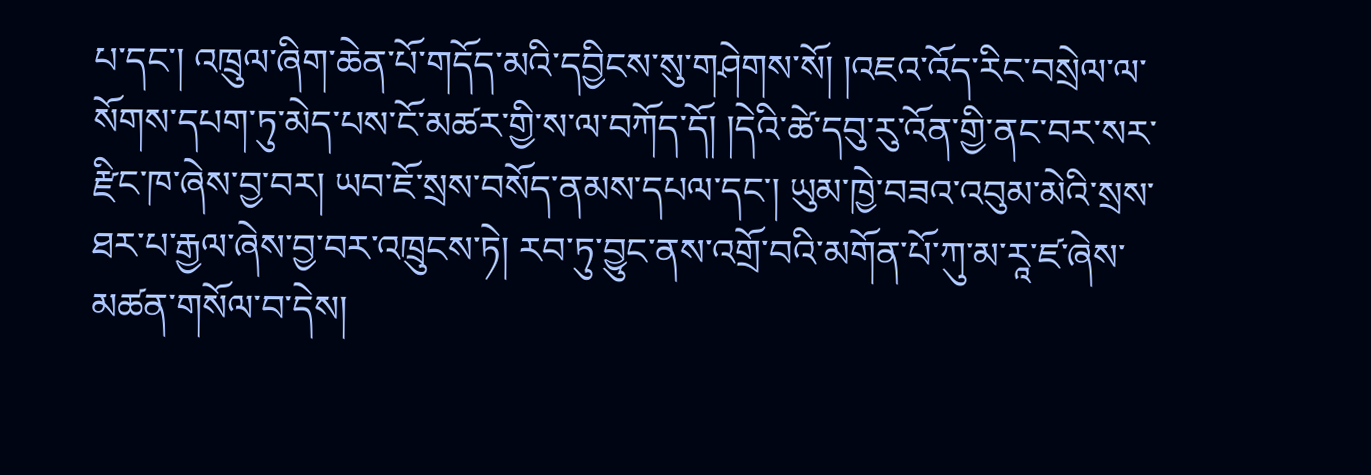པ་དང་། འཁྲུལ་ཞིག་ཆེན་པོ་གདོད་མའི་དབྱིངས་སུ་གཤེགས་སོ། །འཇའ་འོད་རིང་བསྲེལ་ལ་སོགས་དཔག་ཏུ་མེད་པས་ངོ་མཚར་གྱི་ས་ལ་བཀོད་དོ། །དེའི་ཚེ་དབུ་རུ་འོན་གྱི་ནང་བར་སར་རྫིང་ཁ་ཞེས་བྱ་བར། ཡབ་ཇོ་སྲས་བསོད་ནམས་དཔལ་དང་། ཡུམ་ཁྱེ་བཟའ་འབུམ་མེའི་སྲས་ཐར་པ་རྒྱལ་ཞེས་བྱ་བར་འཁྲུངས་ཏེ། རབ་ཏུ་བྱུང་ནས་འགྲོ་བའི་མགོན་པོ་ཀུ་མ་རཱ་ཛ་ཞེས་མཚན་གསོལ་བ་དེས།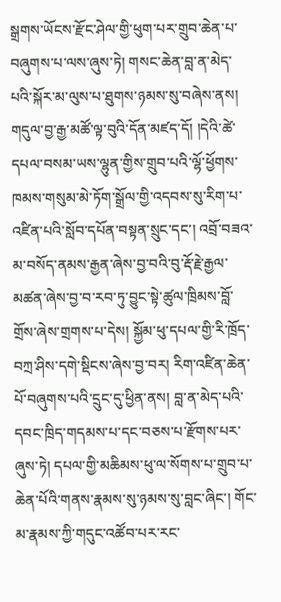སྒྲགས་ཡོངས་རྫོང་ཤེལ་གྱི་ཕུག་པར་གྲུབ་ཆེན་པ་བཞུགས་པ་ལས་ཞུས་ཏེ། གསང་ཆེན་བླ་ན་མེད་པའི་སྐོར་མ་ལུས་པ་ཐུགས་ཉམས་སུ་བཞེས་ནས། གདུལ་བྱ་རྒྱ་མཚོ་ལྟ་བུའི་དོན་མཛད་དོ། །དེའི་ཚེ་དཔལ་བསམ་ཡས་ལྷུན་གྱིས་གྲུབ་པའི་ལྷོ་ཕྱོགས་ཁམས་གསུམ་མེ་ཏོག་སྒྲོལ་གྱི་འདབས་སུ་རིག་པ་འཛིན་པའི་སློབ་དཔོན་བསྟན་སྲུང་དང་། འབྲོ་བཟའ་མ་བསོད་ནམས་རྒྱན་ཞེས་བྱ་བའི་བུ་རྡོ་རྗེ་རྒྱལ་མཚན་ཞེས་བྱ་བ་རབ་ཏུ་བྱུང་སྟེ་ཚུལ་ཁྲིམས་བློ་གྲོས་ཞེས་གྲགས་པ་དེས། སྐྱོམ་ཕུ་དཔལ་གྱི་རི་ཁྲོད་བཀྲ་ཤིས་དགེ་སྡིངས་ཞེས་བྱ་བར། རིག་འཛིན་ཆེན་པོ་བཞུགས་པའི་དྲུང་དུ་ཕྱིན་ནས། བླ་ན་མེད་པའི་དབང་ཁྲིད་གདམས་པ་དང་བཅས་པ་རྫོགས་པར་ཞུས་ཏེ། དཔལ་གྱི་མཆིམས་ཕུ་ལ་སོགས་པ་གྲུབ་པ་ཆེན་པོའི་གནས་རྣམས་སུ་ཉམས་སུ་བླང་ཞིང་། གོང་མ་རྣམས་ཀྱི་གདུང་འཚོབ་པར་རང་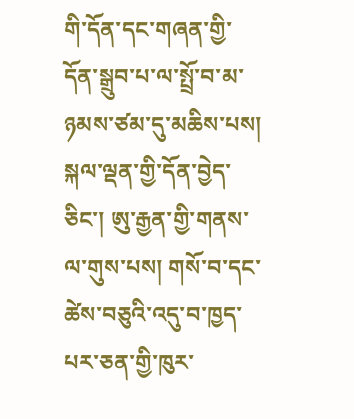གི་དོན་དང་གཞན་གྱི་དོན་སྒྲུབ་པ་ལ་སྤྲོ་བ་མ་ཉམས་ཙམ་དུ་མཆིས་པས། སྐལ་ལྡན་གྱི་དོན་བྱེད་ཅིང་། ཨུ་རྒྱན་གྱི་གནས་ལ་གུས་པས། གསོ་བ་དང་ཚེས་བཅུའི་འདུ་བ་ཁྱད་པར་ཅན་གྱི་ཁུར་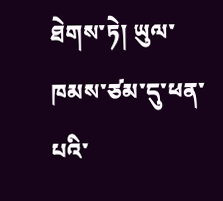ཐེགས་ཏེ། ཡུལ་ཁམས་ཙམ་དུ་ཕན་པའི་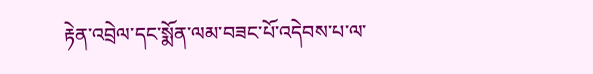རྟེན་འབྲེལ་དང་སྨོན་ལམ་བཟང་པོ་འདེབས་པ་ལ་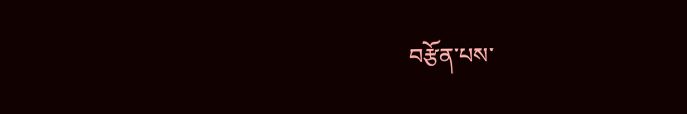བརྩོན་པས་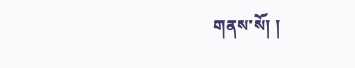གནས་སོ། །